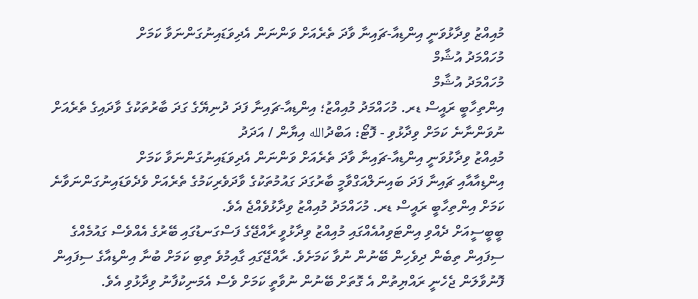މުއިއްޒު ވިދާޅުވަނީ އިންޑިއާ-ޗައިނާ ވާދަ ތެރެއަށް ވަންނަން އެދިވަޑައިނުގަންނަވާ ކަމަށް
މުހައްމަދު އުޝާމް
މުހައްމަދު އުޝާމް
އިންތިހާބީ ރައީސް ޑރ. މުހައްމަދު މުއިއްޒު؛ އިންޑިއާ-ޗައިނާ ފަދަ ދުނިޔޭގެ ގަދަ ބާރުތަކުގެ ވާދައިގެ ތެރެއަށް ނުވަންނާނެ ކަމަށް ވިދާޅުވި - ފޮޓޯ: އަބްދުالله އިޔާން / އަދަދު
މުއިއްޒު ވިދާޅުވަނީ އިންޑިއާ-ޗައިނާ ވާދަ ތެރެއަށް ވަންނަން އެދިވަޑައިނުގަންނަވާ ކަމަށް
އިންޑިއާއާއި ޗައިނާ ފަދަ ބައިނަލްއަގްވާމީ ބާރުގަދަ ގައުމުތަކުގެ ވާދަވެރިކަމުގެ ތެރެއަށް ވެދެވަޑައިނުގަންނަވާނެ ކަމަށް އިންތިހާބީ ރައީސް ޑރ. މުހައްމަދު މުއިއްޒު ވިދާޅުވެއްޖެ އެވެ.
ބީބީސީއަށް ދެއްވި އިންޓަވިއުއެއްގައި މުއިއްޒު ވިދާޅުވީ ރާއްޖޭގެ ފަސްގަނޑުގައި ބޭރުގެ އެއްވެސް ގައުމެއްގެ ސިފައިން ތިބެން ދިވެހިން ބޭނުން ނުވާ ކަމަށެވެ. ރާއްޖޭގައި ގާއިމުވެ ތިބި ކަމަށް ބުނާ އިންޑިއާގެ ސިފައިން ފޮނުވާލަން ޖެހެނީ ރައްޔިތުން އެ ގޮތަށް ބޭނުން ނުވާތީ ކަމަށް ވެސް އެމަނިކުފާނު ވިދާޅުވި އެވެ.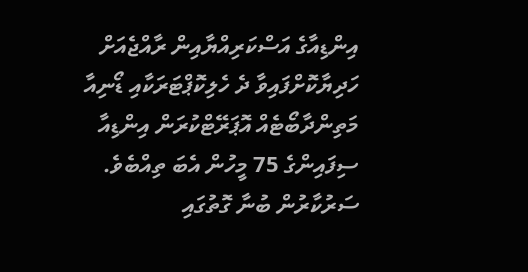އިންޑިއާގެ އަސްކަރިއްޔާއިން ރާއްޖެއަށް ހަދިޔާކޮށްފައިވާ ދެ ހެލިކޮޕްޓަރަކާއި ޑޯނިއާ މަތިންދާބޯޓެއް އޮޕަރޭޓްކުރަން އިންޑިއާ ސިފައިންގެ 75 މީހުން އެބަ ތިއްބެވެ. ސަރުކާރުން ބުނާ ގޮތުގައި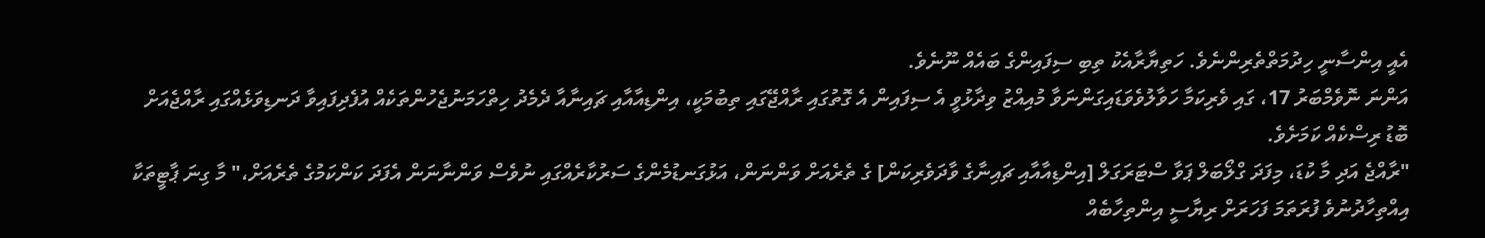އެއީ އިންސާނީ ހިދުމަތްތެރިންނެވެ. ހަތިޔާރާއެކު ތިބި ސިފައިންގެ ބައެއް ނޫނެވެ.
އަންނަ ނޮވެމްބަރު 17، ގައި ވެރިކަމާ ހަވާލުވެވަޑައިގަންނަވާ މުއިއްޒު ވިދާޅުވީ އެ ސިފައިން އެ ގޮތުގައި ރާއްޖޭގައި ތިބުމަކީ، އިންޑިއާއާއި ޗައިނާއާ ދެމެދު ހިތްހަމަނުޖެހުންތަކެއް އުފެދިފައިވާ ދަނޑިވަޅެއްގައި ރާއްޖެއަށް ބޮޑު ރިސްކެއް ކަމަށެވެ.
"ރާއްޖެ އަދި މާ ކުޑަ، މިފަދަ ގްލޯބަލް ޕަވާ ސްޓަރަގަލް [އިންޑިއާއާއި ޗައިނާގެ ވާދަވެރިކަން] ގެ ތެރެއަށް ވަންނަން، އަޅުގަނޑުމެންގެ ސަރުކާރެއްގައި ނުވެސް ވަންނާނަން އެފަދަ ކަންކަމުގެ ތެރެއަށް،" މާ ގިނަ ޕާޓީތަކާ އިއްތިހާދުނުވެ ފުރަތަމަ ފަހަރަށް ރިޔާސީ އިންތިހާބެއް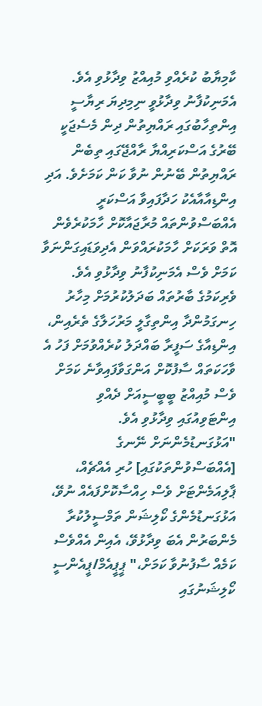ކާމިޔާބު ކުރެއްވި މުއިއްޒު ވިދާޅުވި އެވެ.
އެމަނިކުފާނު ވިދާޅުވީ ނިމިދިޔަ ރިޔާސީ އިންތިހާބުގައި ރައްޔިތުން ދިން މެސެޖަކީ ބޭރުގެ އަސްކަރިއްޔާ ރާއްޖޭގައި ތިބެން ރައްޔިތުން ބޭނުން ނުވާ ކަން ކަމަށެވެ. އަދި އިންޑިއާއާއެކު ހަދާފައިވާ އަސްކަރީ އެއްބަސްވުންތައް މުރާޖައާކޮށް ހާމަކުރެވެން އޮތް ވަރަކަށް ހާމަކުރައްވަން އެދިވަޑައިގަންނަވާ ކަމަށް ވެސް އެމަނިކުފާނު ވިދާޅުވި އެވެ.
ވެރިކަމުގެ ބާރުތައް ބަދަލުކުރުމަށް މިހާރު ހިނގަމުންދާ އިންތިގާލީ މަރުހަލާގެ ތެރެއިން، އިންޑިއާގެ ސަފީރާ ބައްދަލު ކުރެއްވުމަށް ފަހު އެ ވާހަކަތައް ސާފުކޮށް އަންގަވާފައިވާނެ ކަމަށް ވެސް މުއިއްޒު ބީބީސީއަށް ދެއްވި އިންޓަވިއުގައި ވިދާޅުވި އެވެ.
"އަޅުގަނޑުމެންނަށް ނޭނގެ [އެއްބަސްވުންތަކުގައި] ހުރި އެއްޗެއް، ޕާލިއަމެންޓަށް ވެސް ހިއްސާކޮށްފައެއް ނުވޭ، އަޅުގަނޑުމެންގެ ކޯލިޝަން ތަމްސީލުކުރާ މެންބަރުން އެބަ ވިދާޅުވޭ، އެއިން އެއްވެސް ކަމެއް ސާފުނުވާ ކަމަށް،" ޕީޕީއެމް/ޕީއެންސީ ކޯލިޝަނުގައި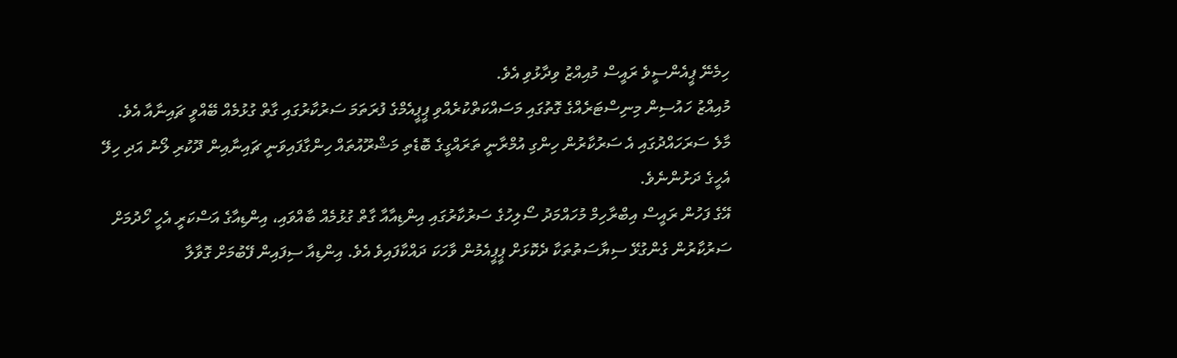ހިމެނޭ ޕީއެންސީވެ ރައީސް މުއިއްޒު ވިދާޅުވި އެވެ.
މުއިއްޒު ހައުސިން މިނިސްޓަރެއްގެ ގޮތުގައި މަސައްކަތްކުރެއްވި ޕީޕީއެމްގެ ފުރަތަމަ ސަރުކާރުގައި ގާތް ގުޅުމެއް ބޭއްވީ ޗައިނާއާ އެވެ. މާލެ ސަރަހައްދުގައި އެ ސަރުކާރުން ހިންގި އުމްރާނީ ތަރައްގީގެ ބޮޑެތި މަޝްރޫއުތައް ހިންގާފައިވަނީ ޗައިނާއިން ދޫކުރި ލޯނު އަދި ހިލޭ އެހީގެ ދަށުންނެވެ.
އޭގެ ފަހުން ރައީސް އިބްރާހިމް މުހައްމަދު ސޯލިހުގެ ސަރުކާރުގައި އިންޑިއާއާ ގާތް ގުޅުމެއް ބާއްވައި، އިންޑިއާގެ އަސްކަރީ އެހީ ހޯދުމަށް ސަރުކާރުން ގެންގުޅޭ ސިޔާސަތުތަކާ ދެކޮޅަށް ޕީޕީއެމުން ވާހަކަ ދައްކާފައިވެ އެވެ. އިންޑިއާ ސިފައިން ފޭބުމަށް ގޮވާލާ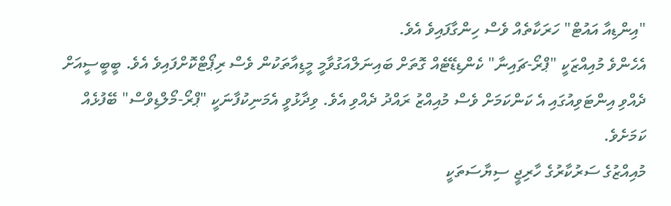"އިންޑިއާ އައުޓް" ހަރަކާތެއް ވެސް ހިންގާފައިވެ އެވެ.
އެހެންވެ މުއިއްޒަކީ "ޕްރޯ-ޗައިނާ" ކެންޑިޑޭޓެއް ގޮތަށް ބައިނަލްއަގުވާމީ މީޑިއާތަކުން ވެސް ރިޕޯޓްކޮށްފައިވެ އެވެ. ބީބީސީއަށް ދެއްވި އިންޓަވިއުގައި އެ ކަންކަމަށް ވެސް މުއިއްޒު ރައްދު ދެއްވި އެވެ. ވިދާޅުވީ އެމަނިކުފާނަކީ "ޕްރޯ-މޯލްޑިވްސް" ބޭފުޅެއް ކަމަށެވެ.
މުއިއްޒުގެ ސަރުކާރުގެ ހާރިޖީ ސިޔާސަތަކީ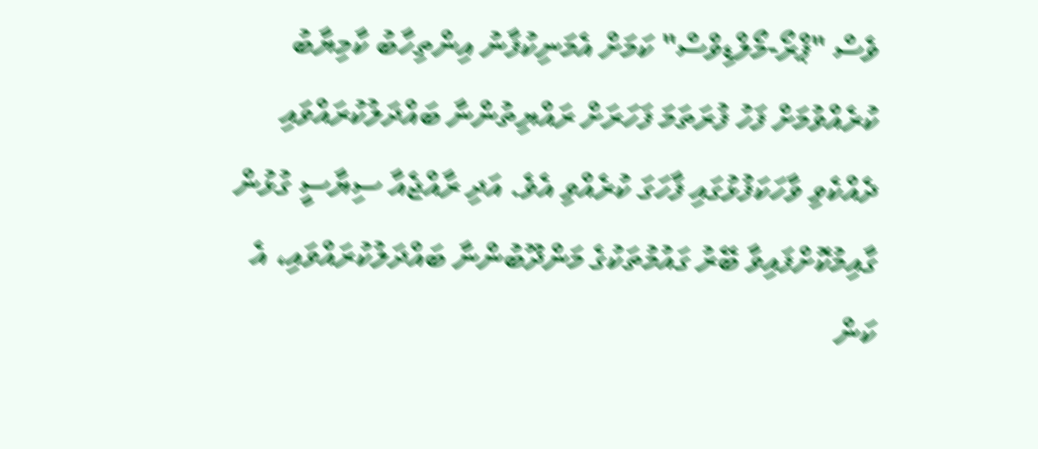ވެސް "ޕްރޯ-މޯލްޑިވްސް" ކަމަށް އެމަނިކުފާނު އިންތިހާބު ކާމިޔާބު ކުރެއްވުމަށް ފަހު ފުރަތަމަ ފަހަރަށް ރައްޔިތުންނާ ބައްދަލުކުރައްވައި ދެއްކެވި ވާހަކަފުޅުގައި ފާހަގަ ކުރެއްވި އެވެ. އަދި ރާއްޖެއާ ސިޔާސީ ގުޅުން ގާއިމުކޮށްފައިވާ ބޭރު ގައުމުތަކުގެ މަންދޫބުންނާ ބައްދަލުކުރައްވައި، އެ ކަން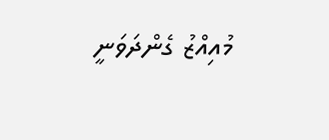މުއިއްޒު ގެންދަވަނީ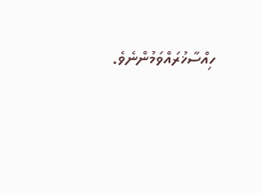ހިއްސާޚުރައްވަމުންނެވެ.